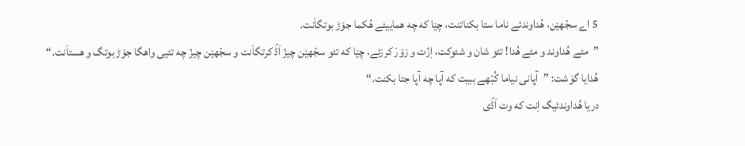5 اے سجّهێن، هُداوندئے ناما ستا بکناتنت، چێا که چه هماییئے هُکما جۆڑ بوتگاَنت.
”مئے هُداوند و مئے هُدا! تئو شان و شئوکت، اِزّت و زۆرَ کرزئے، چێا که تئو سجّهێن چیزّ اَڈّ کرتگاَنت و سجّهێن چیزّ چه تئیی واهگا جۆڑ بوتگ و هستاَنت.“
هُدایا گوَشت: ”آپانی نیاما کُبّهے ببیت که آپا چه آپا جتا بکنت.“
دریا هُداوندئیگ اِنت که وت اَڈّی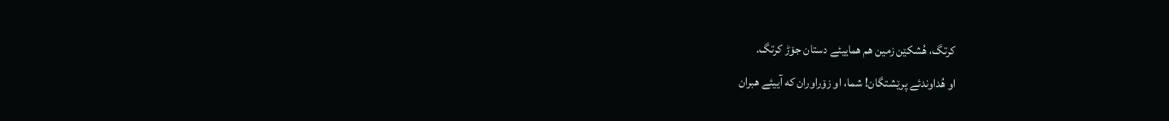کرتگ، هُشکێن زمین هم هماییئے دستان جۆڑ کرتگ.
او هُداوندئے پرێشتگان! شما، او زۆراوران که آییئے هبران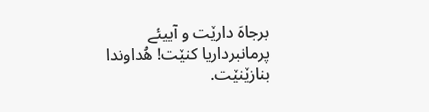برجاهَ دارێت و آییئے پرمانبرداریا کنێت! هُداوندا بنازێنێت.